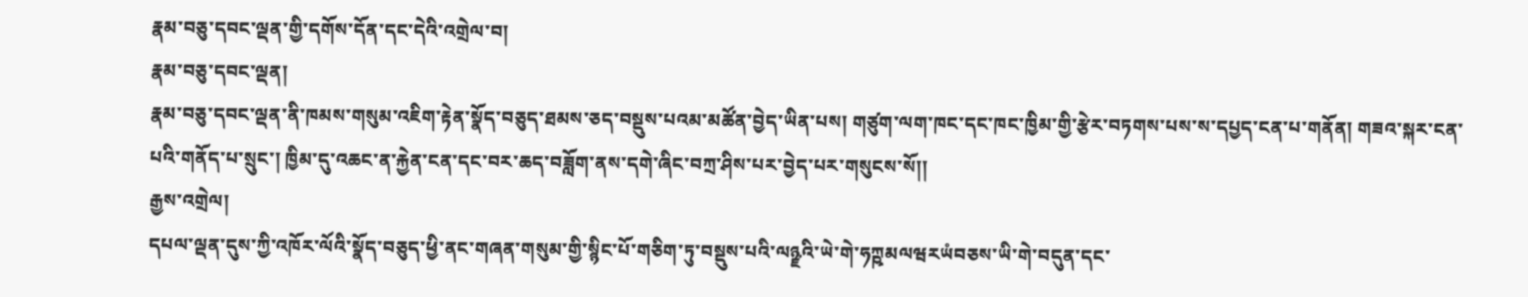རྣམ་བཅུ་དབང་ལྡན་གྱི་དགོས་དོན་དང་དེའི་འགྲེལ་བ།
རྣམ་བཅུ་དབང་ལྡན།
རྣམ་བཅུ་དབང་ལྡན་ནི་ཁམས་གསུམ་འཇིག་རྟེན་སྣོད་བཅུད་ཐམས་ཅད་བསྡུས་པའམ་མཚོན་བྱེད་ཡིན་པས། གཙུག་ལག་ཁང་དང་ཁང་ཁྱིམ་གྱི་རྩེར་བཏགས་པས་ས་དཔྱད་ངན་པ་གནོན། གཟའ་སྐར་ངན་པའི་གནོད་པ་སྲུང་། ཁྱིམ་དུ་འཆང་ན་རྐྱེན་ངན་དང་བར་ཆད་བཟློག་ནས་དགེ་ཞིང་བཀྲ་ཤིས་པར་བྱེད་པར་གསུངས་སོ།།
རྒྱས་འགྲེལ།
དཔལ་ལྡན་དུས་ཀྱི་འཁོར་ལོའི་སྣོད་བཅུད་ཕྱི་ནང་གཞན་གསུམ་གྱི་སྙིང་པོ་གཅིག་ཏུ་བསྡུས་པའི་ལཉྫའི་ཡེ་གེ་ཧཀྵམལཝརཡཾབཅས་ཡི་གེ་བདུན་དང་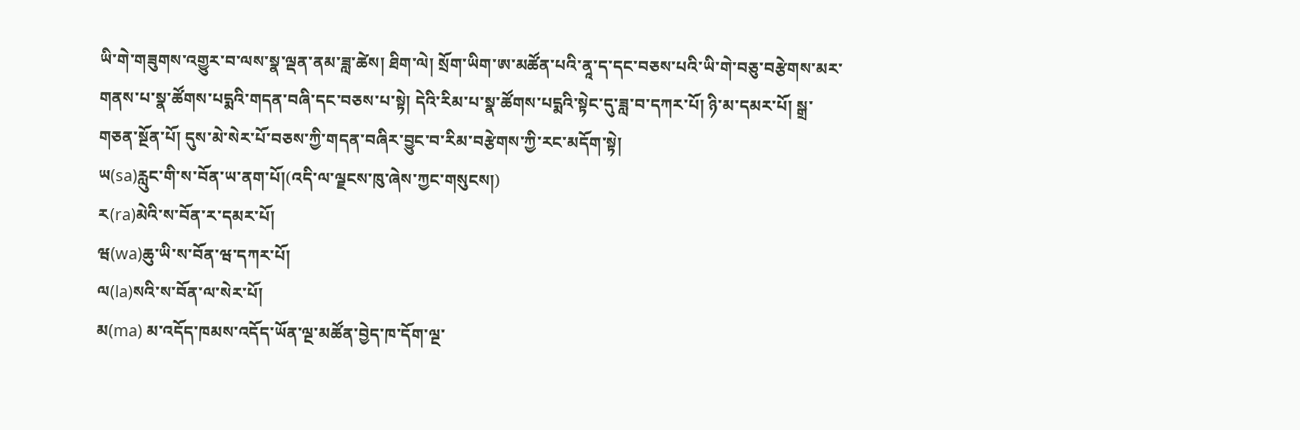ཡི་གེ་གཟུགས་འགྱུར་བ་ལས་སྣ་ལྡན་ནམ་ཟླ་ཚེས། ཐིག་ལེ། སྲོག་ཡིག་ཨ་མཚོན་པའི་ནཱ་ད་དང་བཅས་པའི་ཡི་གེ་བཅུ་བརྩེགས་མར་གནས་པ་སྣ་ཚོགས་པདྨའི་གདན་བཞི་དང་བཅས་པ་སྟེ། དེའི་རིམ་པ་སྣ་ཚོགས་པདྨའི་སྟེང་དུ་ཟླ་བ་དཀར་པོ། ཉི་མ་དམར་པོ། སྒྲ་གཅན་སྔོན་པོ། དུས་མེ་སེར་པོ་བཅས་ཀྱི་གདན་བཞིར་བྱུང་བ་རིམ་བརྩེགས་ཀྱི་རང་མདོག་སྟེ།
ཡ(sa)རླུང་གི་ས་བོན་ཡ་ནག་པོ།(འདི་ལ་ལྗངས་ཁུ་ཞེས་ཀྱང་གསུངས།)
ར(ra)མེའི་ས་བོན་ར་དམར་པོ།
ཝ(wa)ཆུ་ཡི་ས་བོན་ཝ་དཀར་པོ།
ལ(la)སའི་ས་བོན་ལ་སེར་པོ།
མ(ma) མ་འདོད་ཁམས་འདོད་ཡོན་ལྔ་མཚོན་བྱེད་ཁ་དོག་ལྔ་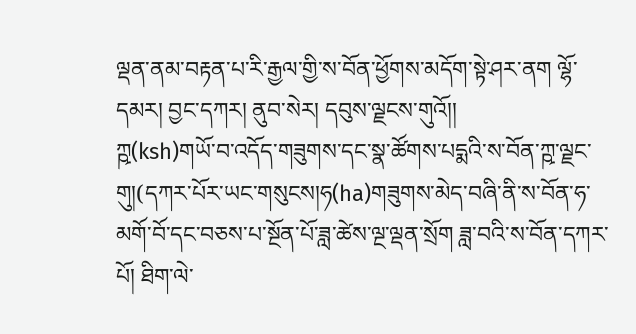ལྡན་ནམ་བརྟན་པ་རི་རྒྱལ་གྱི་ས་བོན་ཕྱོགས་མདོག་སྟེ་ཤར་ནག ལྷོ་དམར། བྱང་དཀར། ནུབ་སེར། དབུས་ལྗངས་གུའོ།།
ཀྵ(ksh)གཡོ་བ་འདོད་གཟུགས་དང་སྣ་ཚོགས་པདྨའི་ས་བོན་ཀྵ་ལྗང་གུ།(དཀར་པོར་ཡང་གསུངས།ཧ(ha)གཟུགས་མེད་བཞི་ནི་ས་བོན་ཧ་མགོ་བོ་དང་བཅས་པ་སྔོན་པོ་ཟླ་ཚེས་ལྔ་ལྡན་སྲོག ཟླ་བའི་ས་བོན་དཀར་པོ། ཐིག་ལེ་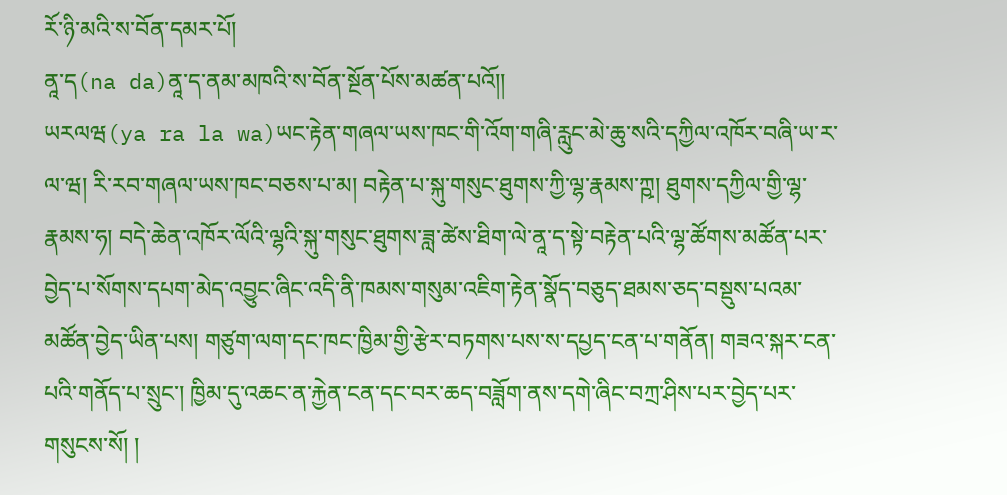རོ་ཉི་མའི་ས་བོན་དམར་པོ།
ནཱ་ད(na da)ནཱ་ད་ནམ་མཁའི་ས་བོན་སྔོན་པོས་མཚན་པའོ།།
ཡརལཝ(ya ra la wa)ཡང་རྟེན་གཞལ་ཡས་ཁང་གི་འོག་གཞི་རླུང་མེ་ཆུ་སའི་དཀྱིལ་འཁོར་བཞི་ཡ་ར་ལ་ཝ། རི་རབ་གཞལ་ཡས་ཁང་བཅས་པ་མ། བརྟེན་པ་སྐུ་གསུང་ཐུགས་ཀྱི་ལྷ་རྣམས་ཀྵ། ཐུགས་དཀྱིལ་གྱི་ལྷ་རྣམས་ཧ། བདེ་ཆེན་འཁོར་ལོའི་ལྷའི་སྐུ་གསུང་ཐུགས་ཟླ་ཚེས་ཐིག་ལེ་ནཱ་ད་སྟེ་བརྟེན་པའི་ལྷ་ཚོགས་མཚོན་པར་བྱེད་པ་སོགས་དཔག་མེད་འབྱུང་ཞིང་འདི་ནི་ཁམས་གསུམ་འཇིག་རྟེན་སྣོད་བཅུད་ཐམས་ཅད་བསྡུས་པའམ་མཚོན་བྱེད་ཡིན་པས། གཙུག་ལག་དང་ཁང་ཁྱིམ་གྱི་རྩེར་བཏགས་པས་ས་དཔྱད་ངན་པ་གནོན། གཟའ་སྐར་ངན་པའི་གནོད་པ་སྲུང་། ཁྱིམ་དུ་འཆང་ན་རྐྱེན་ངན་དང་བར་ཆད་བཟློག་ནས་དགེ་ཞིང་བཀྲ་ཤིས་པར་བྱེད་པར་གསུངས་སོ། །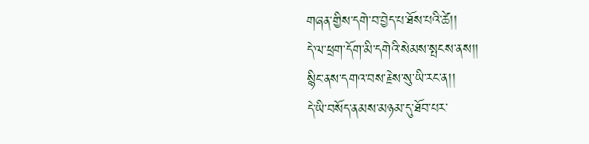གཞན་གྱིས་དགེ་བ་བྱེད་པ་ཐོས་པའི་ཚེ།།
དེ་ལ་ཕྲག་དོག་མི་དགེའི་སེམས་སྤངས་ནས།།
སྙིང་ནས་དགའ་བས་རྗེས་སུ་ཡི་རང་ན།།
དེ་ཡི་བསོད་ནམས་མཉམ་དུ་ཐོབ་པར་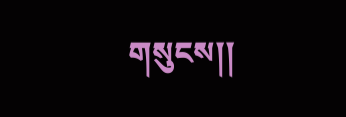གསུངས།།